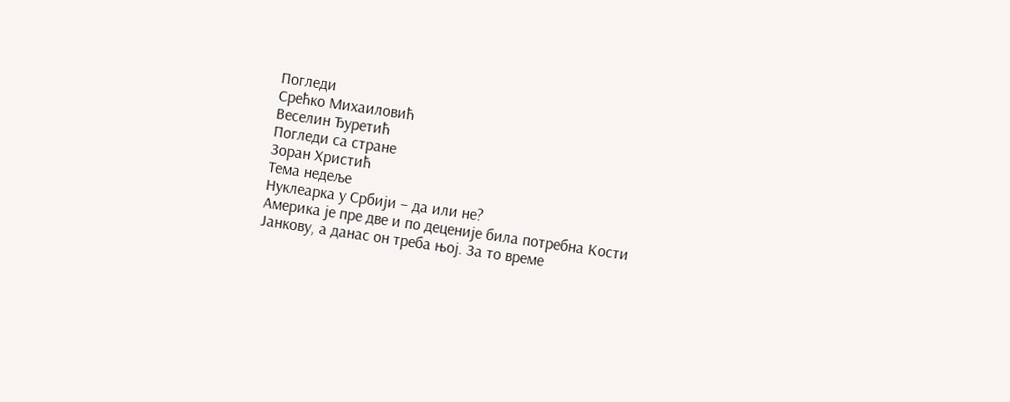Погледи
Срећко Михаиловић
Веселин Ђуретић
Погледи са стране
Зоран Христић
Тема недеље
Нуклеарка у Србији – да или не?
Америка је пре две и по деценије била потребна Кости Јанкову, а данас он треба њој. За то време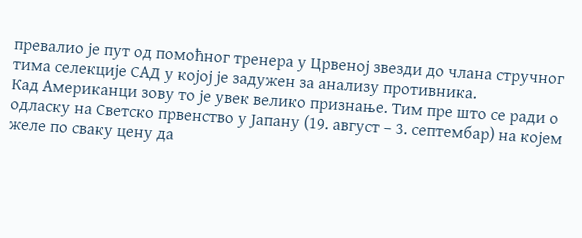превалио је пут од помоћног тренера у Црвеној звезди до члана стручног тима селекције САД у којој је задужен за анализу противника.
Кад Американци зову то је увек велико признање. Тим пре што се ради о одласку на Светско првенство у Јапану (19. август – 3. септембар) на којем желе по сваку цену да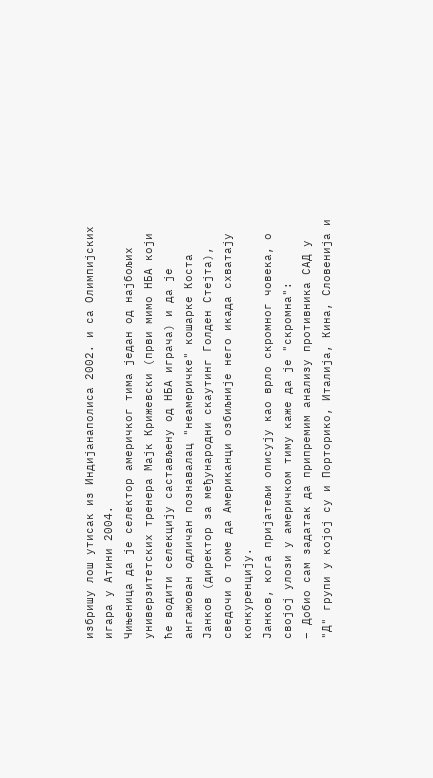избришу лош утисак из Индијанаполиса 2002. и са Олимпијских игара у Атини 2004.
Чињеница да је селектор америчког тима један од најбољих универзитетских тренера Мајк Крижевски (први мимо НБА који ће водити селекцију састављену од НБА играча) и да је ангажован одличан познавалац "неамеричке" кошарке Коста Јанков (директор за међународни скаутинг Голден Стејта), сведочи о томе да Американци озбиљније него икада схватају конкуренцију.
Јанков, кога пријатељи описују као врло скромног човека, о својој улози у америчком тиму каже да је "скромна":
– Добио сам задатак да припремим анализу противника САД у "Д" групи у којој су и Порторико, Италија, Кина, Словенија и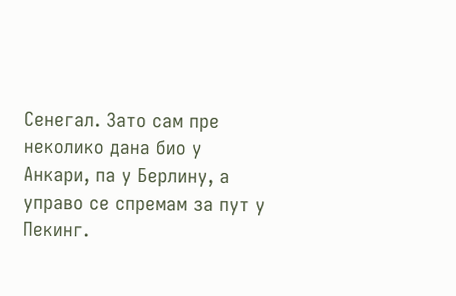Сенегал. Зато сам пре неколико дана био у Анкари, па у Берлину, а управо се спремам за пут у Пекинг.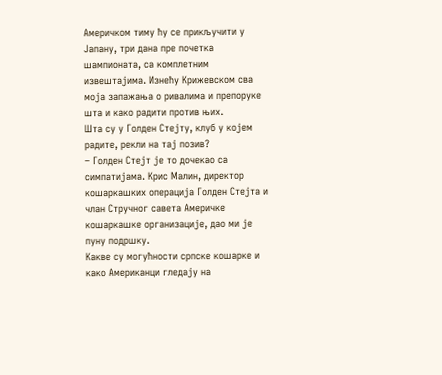Америчком тиму ћу се прикључити у Јапану, три дана пре почетка шампионата, са комплетним извештајима. Изнећу Крижевском сва моја запажања о ривалима и препоруке шта и како радити против њих.
Шта су у Голден Стејту, клуб у којем радите, рекли на тај позив?
– Голден Стејт је то дочекао са симпатијама. Крис Малин, директор кошаркашких операција Голден Стејта и члан Стручног савета Америчке кошаркашке организације, дао ми је пуну подршку.
Какве су могућности српске кошарке и како Американци гледају на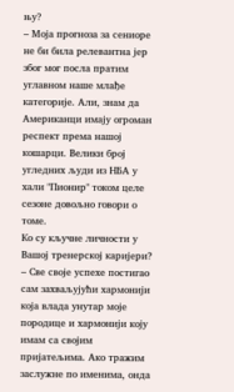њу?
– Моја прогноза за сениоре не би била релевантна јер због мог посла пратим углавном наше млађе категорије. Али, знам да Американци имају огроман респект према нашој кошарци. Велики број угледних људи из НБА у хали "Пионир" током целе сезоне довољно говори о томе.
Ко су кључне личности у Вашој тренерској каријери?
– Све своје успехе постигао сам захваљујући хармонији која влада унутар моје породице и хармонији коју имам са својим пријатељима. Ако тражим заслужне по именима, онда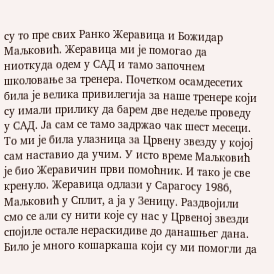су то пре свих Ранко Жеравица и Божидар Маљковић. Жеравица ми је помогао да ниоткуда одем у САД и тамо започнем школовање за тренера. Почетком осамдесетих била је велика привилегија за наше тренере који су имали прилику да барем две недеље проведу у САД. Ја сам се тамо задржао чак шест месеци. То ми је била улазница за Црвену звезду у којој сам наставио да учим. У исто време Маљковић је био Жеравичин први помоћник. И тако је све кренуло. Жеравица одлази у Сарагосу 1986, Маљковић у Сплит, а ја у Зеницу. Раздвојили смо се али су нити које су нас у Црвеној звезди спојиле остале нераскидиве до данашњег дана. Било је много кошаркаша који су ми помогли да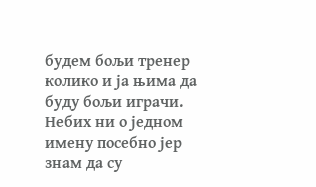будем бољи тренер колико и ја њима да буду бољи играчи. Небих ни о једном имену посебно јер знам да су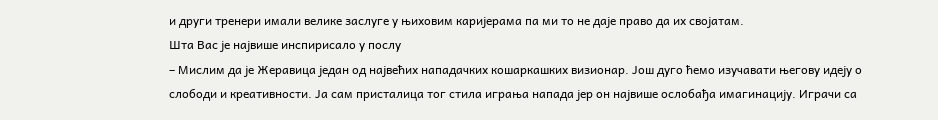и други тренери имали велике заслуге у њиховим каријерама па ми то не даје право да их својатам.
Шта Вас је највише инспирисало у послу
– Мислим да је Жеравица један од највећих нападачких кошаркашких визионар. Још дуго ћемо изучавати његову идеју о слободи и креативности. Ја сам присталица тог стила играња напада јер он највише ослобађа имагинацију. Играчи са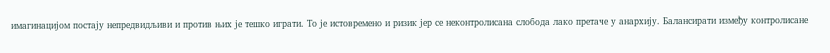имагинацијом постају непредвидљиви и против њих је тешко играти. То је истовремено и ризик јер се неконтролисана слобода лако претаче у анархију. Балансирати између контролисане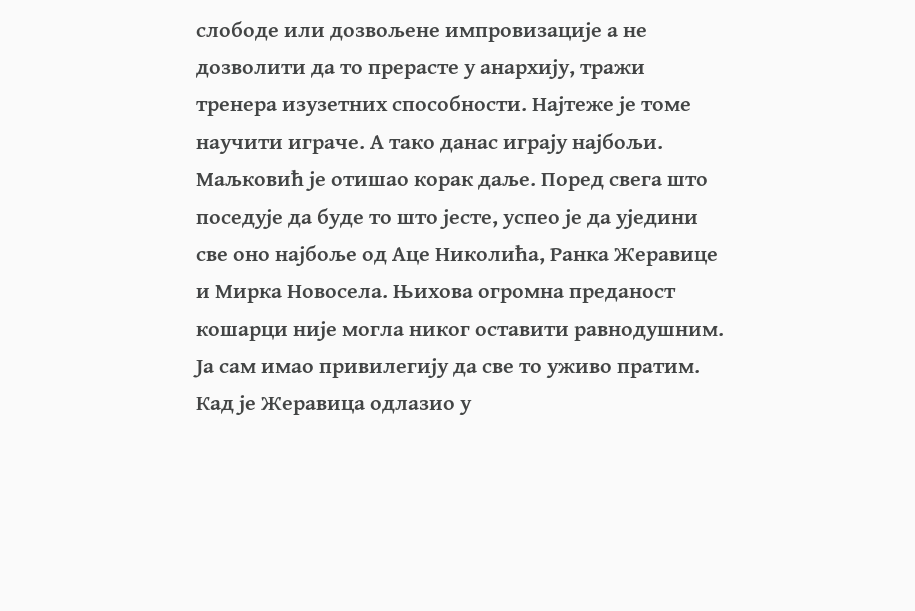слободе или дозвољене импровизације а не дозволити да то прерасте у анархију, тражи тренера изузетних способности. Најтеже је томе научити играче. А тако данас играју најбољи. Маљковић је отишао корак даље. Поред свега што поседује да буде то што јесте, успео је да уједини све оно најбоље од Аце Николића, Ранка Жеравице и Мирка Новосела. Њихова огромна преданост кошарци није могла никог оставити равнодушним. Ја сам имао привилегију да све то уживо пратим. Кад је Жеравица одлазио у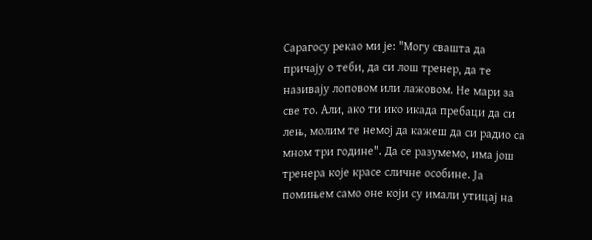Сарагосу рекао ми је: "Могу свашта да причају о теби, да си лош тренер, да те називају лоповом или лажовом. Не мари за све то. Али, ако ти ико икада пребаци да си лењ, молим те немој да кажеш да си радио са мном три године". Да се разумемо, има још тренера које красе сличне особине. Ја помињем само оне који су имали утицај на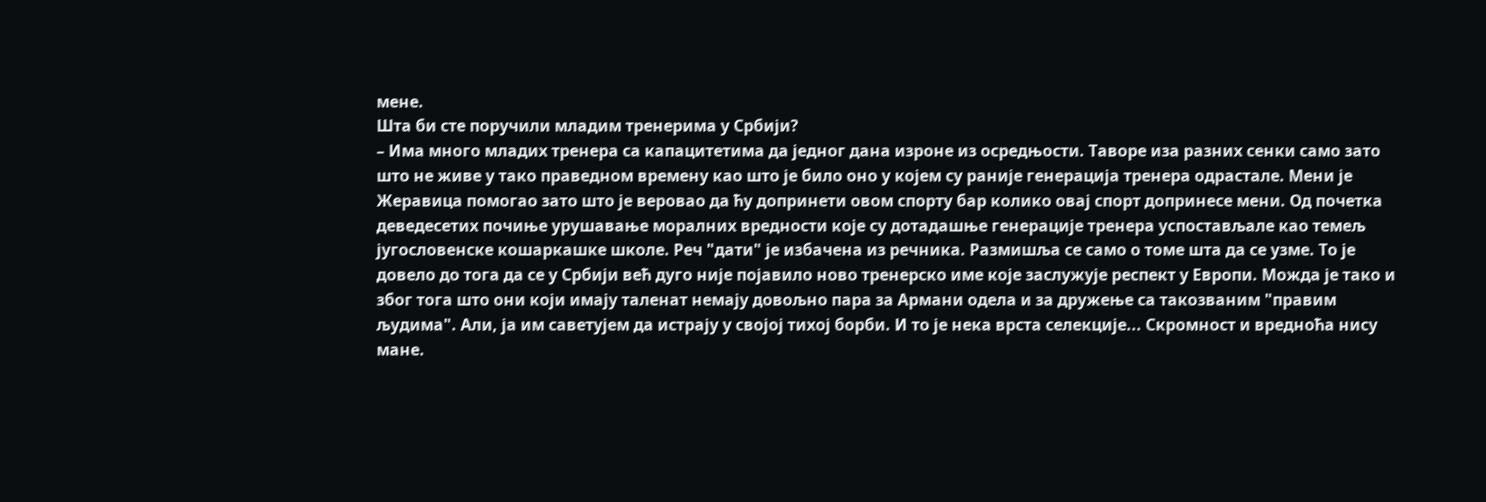мене.
Шта би сте поручили младим тренерима у Србији?
– Има много младих тренера са капацитетима да једног дана изроне из осредњости. Таворе иза разних сенки само зато што не живе у тако праведном времену као што је било оно у којем су раније генерација тренера одрастале. Мени је Жеравица помогао зато што је веровао да ћу допринети овом спорту бар колико овај спорт допринесе мени. Од почетка деведесетих почиње урушавање моралних вредности које су дотадашње генерације тренера успостављале као темељ југословенске кошаркашке школе. Реч "дати" је избачена из речника. Размишља се само о томе шта да се узме. То је довело до тога да се у Србији већ дуго није појавило ново тренерско име које заслужује респект у Европи. Можда је тако и због тога што они који имају таленат немају довољно пара за Армани одела и за дружење са такозваним "правим људима". Али, ја им саветујем да истрају у својој тихој борби. И то је нека врста селекције... Скромност и вредноћа нису мане.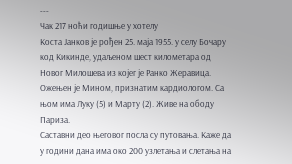---
Чак 217 ноћи годишње у хотелу
Коста Јанков је рођен 25. маја 1955. у селу Бочару код Кикинде, удаљеном шест километара од Новог Милошева из којег је Ранко Жеравица. Ожењен је Мином, признатим кардиологом. Са њом има Луку (5) и Марту (2). Живе на ободу Париза.
Саставни део његовог посла су путовања. Каже да у години дана има око 200 узлетања и слетања на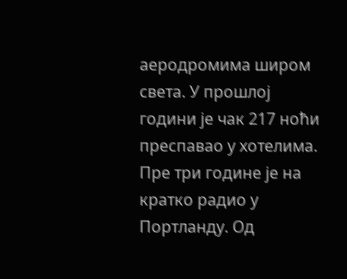аеродромима широм света. У прошлој години је чак 217 ноћи преспавао у хотелима.
Пре три године је на кратко радио у Портланду. Од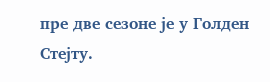пре две сезоне је у Голден Стејту.